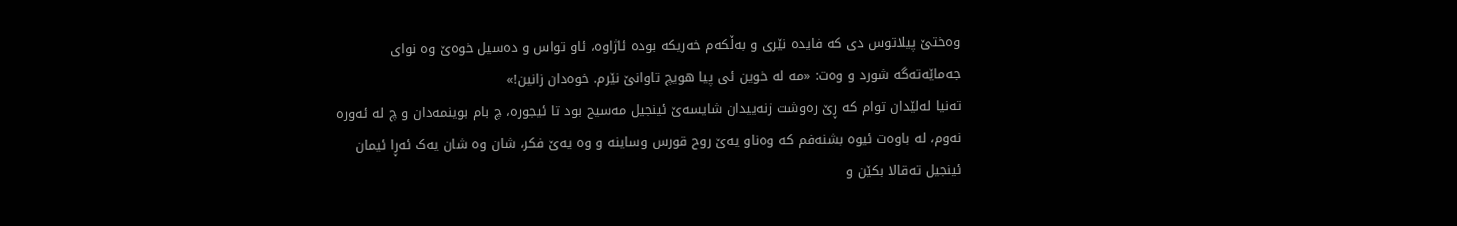وەختێ پیلاتوس دی که فایده نێری و بەڵکەم خەریکه بوده ئاژاوە، ئاو تواس و دەسیل خوەێ وه نوای جەماێەتەگه شورد و وەت: «مه له خوین ئی پیا هویچ تاوانێ نێرم. خوەدان زانین!»
تەنیا لەلێدان توام که ڕێ رەوشت زنەییدان شایسەێ ئینجیل مەسیح بود تا ئیجوره، چ بام بوينمەدان و چ له ئەوره نەوم، له باوەت ئیوه بشنەفم که وەناو یەێ روح قورس وساینه و وه یەێ فکر، شان وه شان یەک ئەڕا ئیمان ئینجیل تەقالا بکێن و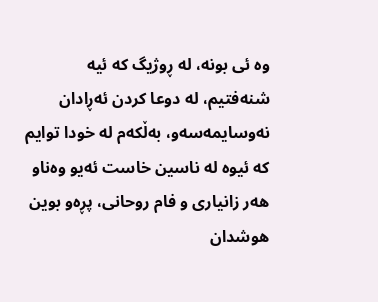وه ئی بونه، له ڕوژیگ که ئیه شنەفتیم، له دوعا کردن ئەڕادان نەوسایمەسەو، بەڵکەم له خودا توایم که ئیوه له ناسین خاست ئەیو وەناو هەر زانیاری و فام روحانی، پڕەو بوین
هوشدان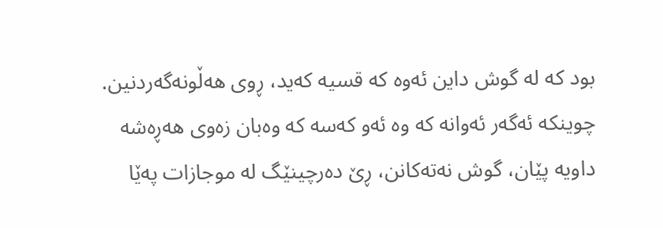بود که له گوش داین ئەوه که قسیه کەید، ڕوی هەڵونەگەردنین. چوینکه ئەگەر ئەوانه که وه ئەو کەسه که وەبان زەوی هەڕەشه داویه پێان، گوش نەتەکانن، ڕێ دەرچینێگ له موجازات پەێا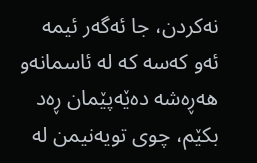نەکردن، جا ئەگەر ئیمه ئەو کەسه که له ئاسمانەو هەڕەشه دەێەپێمان ڕەد بکێم، چوی تویەنیمن له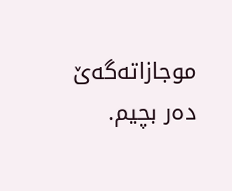موجازاتەگەێ دەر بچیم.